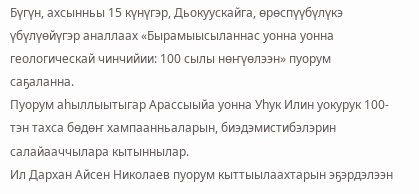Бүгүн, ахсынньы 15 күнүгэр, Дьокуускайга, өрөспүүбүлүкэ үбүлүөйүгэр аналлаах «Бырамыысыланнас уонна уонна геологическай чинчийии: 100 сылы нөҥүөлээн» пуорум саҕаланна.
Пуорум аһыллыытыгар Арассыыйа уонна Уһук Илин уокурук 100-тэн тахса бөдөҥ хампаанньаларын, биэдэмистибэлэрин салайааччылара кытыннылар.
Ил Дархан Айсен Николаев пуорум кыттыылаахтарын эҕэрдэлээн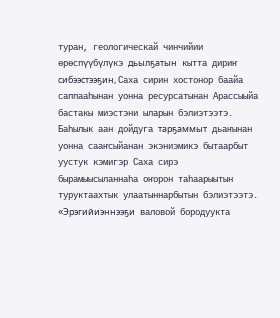туран, геологическай чинчийии өрөспүүбүлүкэ дьылҕатын кытта дириҥ сибээстээҕин, Саха сирин хостонор баайа саппааһынан уонна ресурсатынан Арассыыйа бастакы миэстэни ыларын бэлиэтээтэ.
Баһылык аан дойдуга тарҕаммыт дьаҥынан уонна сааҥсыйанан экэниэмикэ бытаарбыт уустук кэмигэр Саха сирэ бырамыысыланнаһа оҥорон таһаарыытын туруктаахтык улаатыннарбытын бэлиэтээтэ.
«Эрэгийиэннээҕи валовой бородуукта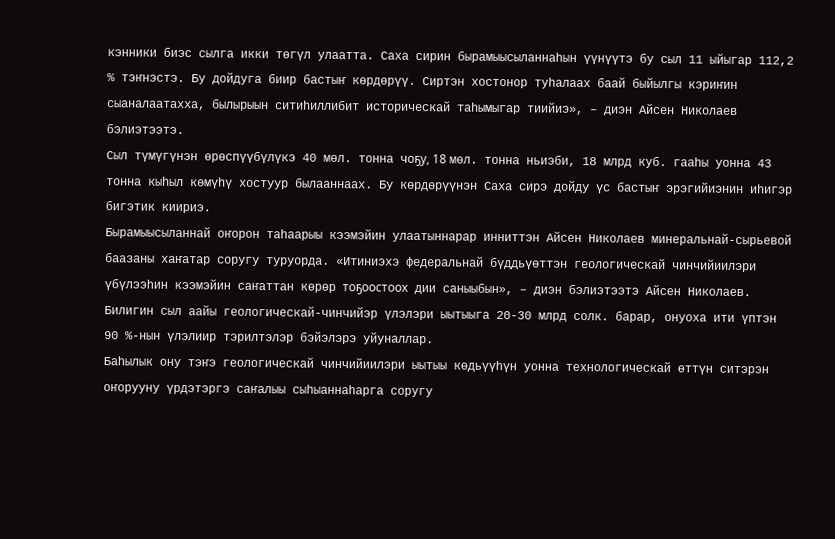кэнники биэс сылга икки төгүл улаатта. Саха сирин бырамыысыланнаһын үүнүүтэ бу сыл 11 ыйыгар 112,2 % тэҥнэстэ. Бу дойдуга биир бастыҥ көрдөрүү. Сиртэн хостонор туһалаах баай быйылгы кэриҥин сыаналаатахха, былырыын ситиһиллибит историческай таһымыгар тиийиэ», – диэн Айсен Николаев бэлиэтээтэ.
Сыл түмүгүнэн өрөспүүбүлүкэ 40 мөл. тонна чоҕу, 18 мөл. тонна ньиэби, 18 млрд куб. гааһы уонна 43 тонна кыһыл көмүһү хостуур былааннаах. Бу көрдөрүүнэн Саха сирэ дойду үс бастыҥ эрэгийиэнин иһигэр бигэтик киириэ.
Бырамыысыланнай оҥорон таһаарыы кээмэйин улаатыннарар инниттэн Айсен Николаев минеральнай-сырьевой баазаны хаҥатар соругу туруорда. «Итиниэхэ федеральнай бүддьүөттэн геологическай чинчийиилэри үбүлээһин кээмэйин саҥаттан көрөр тоҕоостоох дии саныыбын», – диэн бэлиэтээтэ Айсен Николаев. Билигин сыл аайы геологическай-чинчийэр үлэлэри ыытыыга 20-30 млрд солк. барар, онуоха ити үптэн 90 %-нын үлэлиир тэрилтэлэр бэйэлэрэ уйуналлар.
Баһылык ону тэҥэ геологическай чинчийиилэри ыытыы көдьүүһүн уонна технологическай өттүн ситэрэн оҥорууну үрдэтэргэ саҥалыы сыһыаннаһарга соругу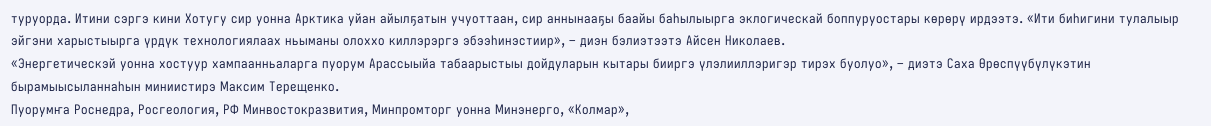туруорда. Итини сэргэ кини Хотугу сир уонна Арктика уйан айылҕатын учуоттаан, сир аннынааҕы баайы баһылыырга эклогическай боппуруостары көрөрү ирдээтэ. «Ити биһигини тулалыыр эйгэни харыстыырга үрдүк технологиялаах ньыманы олоххо киллэрэргэ эбээһинэстиир», – диэн бэлиэтээтэ Айсен Николаев.
«Энергетическэй уонна хостуур хампаанньаларга пуорум Арассыыйа табаарыстыы дойдуларын кытары бииргэ үлэлииллэригэр тирэх буолуо», – диэтэ Саха Өрөспүүбүлүкэтин бырамыысыланнаһын миниистирэ Максим Терещенко.
Пуорумҥа Роснедра, Росгеология, РФ Минвостокразвития, Минпромторг уонна Минэнерго, «Колмар»,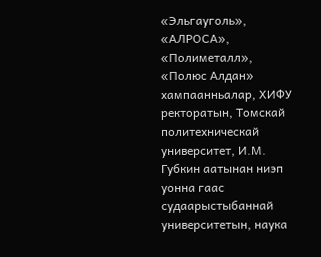«Эльгауголь», «АЛРОСА», «Полиметалл», «Полюс Алдан» хампаанньалар, ХИФУ ректоратын, Томскай политехническай университет, И.М. Губкин аатынан ниэп уонна гаас судаарыстыбаннай университетын, наука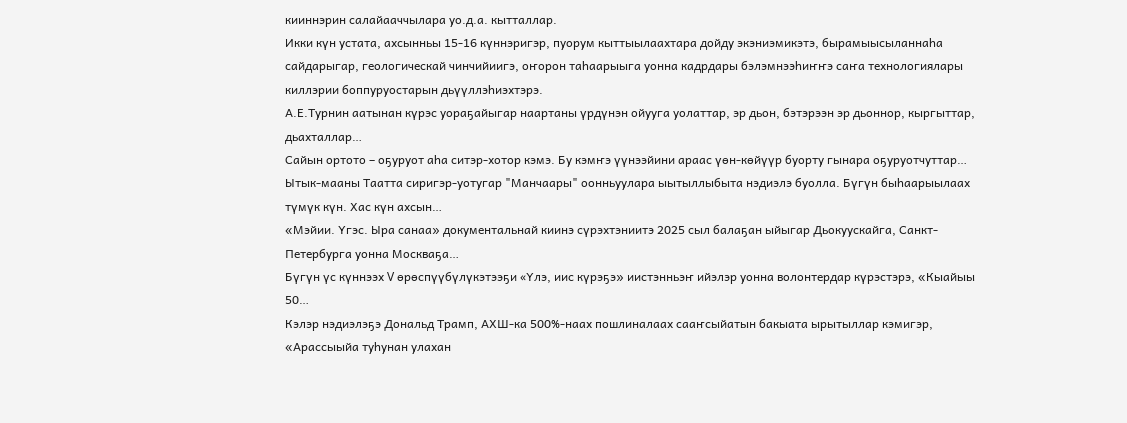кииннэрин салайааччылара уо.д.а. кытталлар.
Икки күн устата, ахсынньы 15-16 күннэригэр, пуорум кыттыылаахтара дойду экэниэмикэтэ, бырамыысыланнаһа сайдарыгар, геологическай чинчийиигэ, оҥорон таһаарыыга уонна кадрдары бэлэмнээһиҥҥэ саҥа технологиялары киллэрии боппуруостарын дьүүллэһиэхтэрэ.
А.Е.Турнин аатынан күрэс уораҕайыгар наартаны үрдүнэн ойууга уолаттар, эр дьон, бэтэрээн эр дьоннор, кыргыттар, дьахталлар…
Сайын ортото – оҕуруот аһа ситэр-хотор кэмэ. Бу кэмҥэ үүнээйини араас үөн-көйүүр буорту гынара оҕуруотчуттар…
Ытык-мааны Таатта сиригэр-уотугар "Манчаары" оонньуулара ыытыллыбыта нэдиэлэ буолла. Бүгүн быһаарыылаах түмүк күн. Хас күн ахсын…
«Мэйии. Үгэс. Ыра санаа» документальнай киинэ сүрэхтэниитэ 2025 сыл балаҕан ыйыгар Дьокуускайга, Санкт-Петербурга уонна Москваҕа…
Бүгүн үс күннээх V өрөспүүбүлүкэтээҕи «Yлэ, иис күрэҕэ» иистэнньэҥ ийэлэр уонна волонтердар күрэстэрэ, «Кыайыы 50…
Кэлэр нэдиэлэҕэ Дональд Трамп, АХШ-ка 500%-наах пошлиналаах сааҥсыйатын бакыата ырытыллар кэмигэр, «Арассыыйа туһунан улахан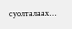суолталаах…